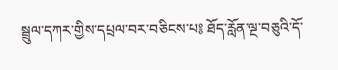སྦྲུལ་དཀར་གྱིས་དཔྲལ་བར་བཅིངས་པ༔ ཐོད་རློན་ལྔ་བཅུའི་དོ་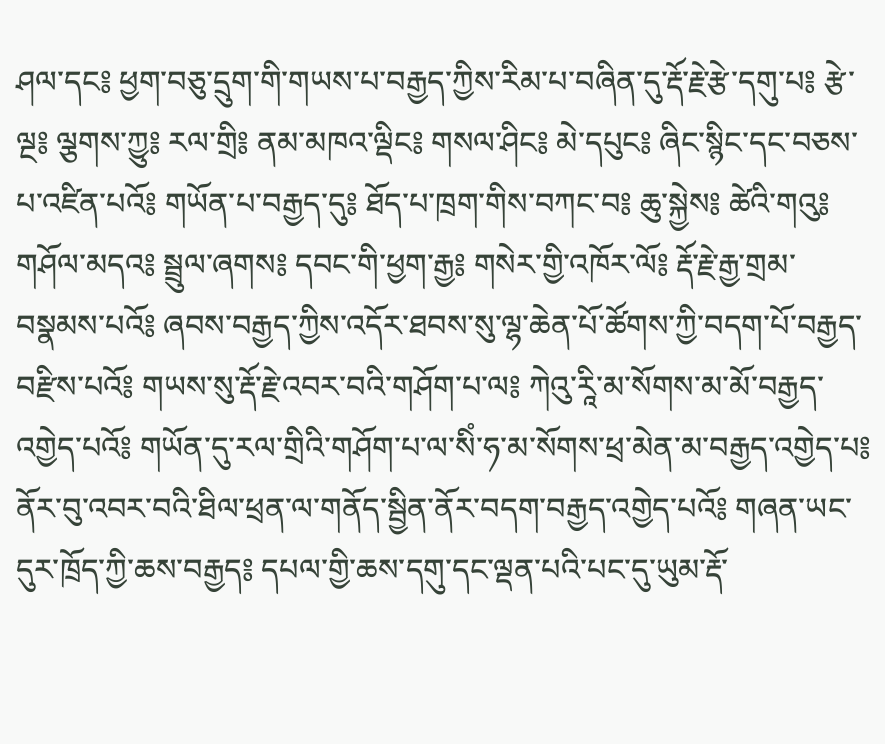ཤལ་དང༔ ཕྱག་བཅུ་དྲུག་གི་གཡས་པ་བརྒྱད་ཀྱིས་རིམ་པ་བཞིན་དུ་རྡོ་རྗེ་རྩེ་དགུ་པ༔ རྩེ་ལྔ༔ ལྕགས་ཀྱུ༔ རལ་གྲི༔ ནམ་མཁའ་ལྡིང༔ གསལ་ཤིང༔ མེ་དཔུང༔ ཞིང་སྙིང་དང་བཅས་པ་འཛིན་པའོ༔ གཡོན་པ་བརྒྱད་དུ༔ ཐོད་པ་ཁྲག་གིས་བཀང་བ༔ ཆུ་སྐྱེས༔ ཚེའི་གའུ༔ གཤོལ་མདའ༔ སྦྲུལ་ཞགས༔ དབང་གི་ཕྱག་རྒྱ༔ གསེར་གྱི་འཁོར་ལོ༔ རྡོ་རྗེ་རྒྱ་གྲམ་བསྣམས་པའོ༔ ཞབས་བརྒྱད་ཀྱིས་འདོར་ཐབས་སུ་ལྷ་ཆེན་པོ་ཚོགས་ཀྱི་བདག་པོ་བརྒྱད་བརྫིས་པའོ༔ གཡས་སུ་རྡོ་རྗེ་འབར་བའི་གཤོག་པ་ལ༔ ཀེའུ་རཱི་མ་སོགས་མ་མོ་བརྒྱད་འགྱེད་པའོ༔ གཡོན་དུ་རལ་གྲིའི་གཤོག་པ་ལ་སིཾ་ཧ་མ་སོགས་ཕྲ་མེན་མ་བརྒྱད་འགྱེད་པ༔ ནོར་བུ་འབར་བའི་ཐིལ་ཕྲན་ལ་གནོད་སྦྱིན་ནོར་བདག་བརྒྱད་འགྱེད་པའོ༔ གཞན་ཡང་དུར་ཁྲོད་ཀྱི་ཆས་བརྒྱད༔ དཔལ་གྱི་ཆས་དགུ་དང་ལྡན་པའི་པང་དུ་ཡུམ་རྡོ་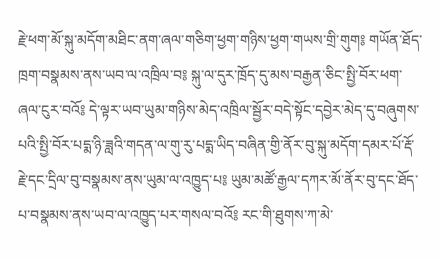རྗེ་ཕག་མོ་སྐུ་མདོག་མཐིང་ནག་ཞལ་གཅིག་ཕྱག་གཉིས་ཕྱག་གཡས་གྲི་གུག༔ གཡོན་ཐོད་ཁྲག་བསྣམས་ནས་ཡབ་ལ་འཁྲིལ་བ༔ སྐུ་ལ་དུར་ཁྲོད་དུ་མས་བརྒྱན་ཅིང་སྤྱི་བོར་ཕག་ཞལ་ངུར་བའོ༔ དེ་ལྟར་ཡབ་ཡུམ་གཉིས་མེད་འཁྲིལ་སྦྱོར་བདེ་སྟོང་དབྱེར་མེད་དུ་བཞུགས་པའི་སྤྱི་བོར་པདྨ་ཉི་ཟླའི་གདན་ལ་གུ་རུ་པདྨ་ཡིད་བཞིན་གྱི་ནོར་བུ་སྐུ་མདོག་དམར་པོ་རྡོ་རྗེ་དང་དྲིལ་བུ་བསྣམས་ནས་ཡུམ་ལ་འཁྱུད་པ༔ ཡུམ་མཚོ་རྒྱལ་དཀར་མོ་ནོར་བུ་དང་ཐོད་པ་བསྣམས་ནས་ཡབ་ལ་འཁྱུད་པར་གསལ་བའོ༔ རང་གི་ཐུགས་ཀ་མེ་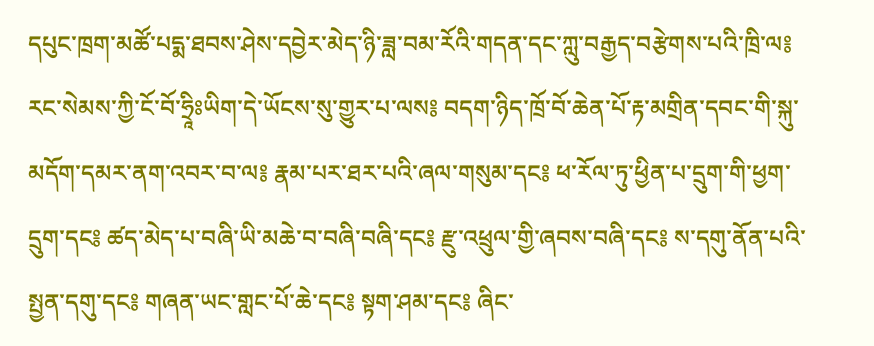དཔུང་ཁྲག་མཚོ་པདྨ་ཐབས་ཤེས་དབྱེར་མེད་ཉི་ཟླ་བམ་རོའི་གདན་དང་ཀླུ་བརྒྱད་བརྩེགས་པའི་ཁྲི་ལ༔ རང་སེམས་ཀྱི་ངོ་བོ་ཧྲཱིཿཡིག་དེ་ཡོངས་སུ་གྱུར་པ་ལས༔ བདག་ཉིད་ཁྲོ་བོ་ཆེན་པོ་རྟ་མགྲིན་དབང་གི་སྐུ་མདོག་དམར་ནག་འབར་བ་ལ༔ རྣམ་པར་ཐར་པའི་ཞལ་གསུམ་དང༔ ཕ་རོལ་ཏུ་ཕྱིན་པ་དྲུག་གི་ཕྱག་དྲུག་དང༔ ཚད་མེད་པ་བཞི་ཡི་མཆེ་བ་བཞི་བཞི་དང༔ རྫུ་འཕྲུལ་གྱི་ཞབས་བཞི་དང༔ ས་དགུ་ནོན་པའི་སྤྱན་དགུ་དང༔ གཞན་ཡང་གླང་པོ་ཆེ་དང༔ སྟག་ཤམ་དང༔ ཞིང་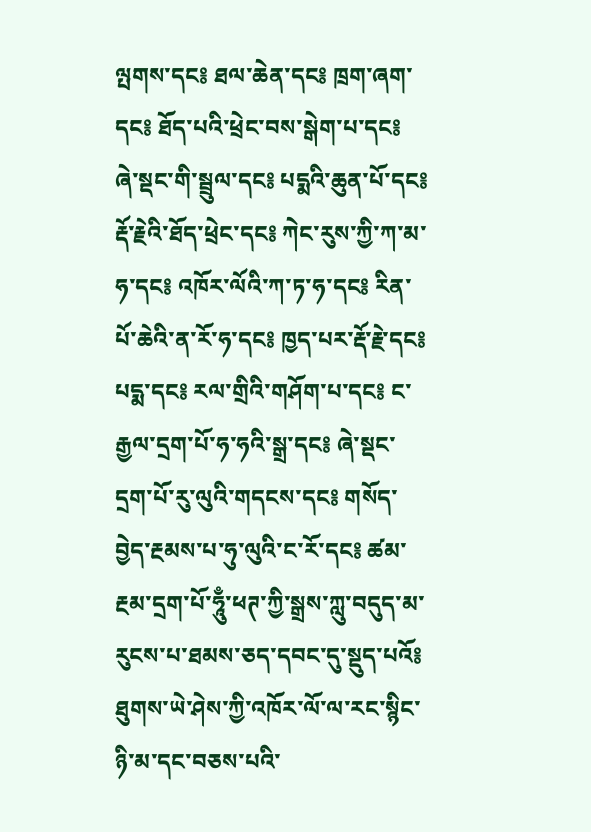ལྤགས་དང༔ ཐལ་ཆེན་དང༔ ཁྲག་ཞག་དང༔ ཐོད་པའི་ཕྲེང་བས་སྒེག་པ་དང༔ ཞེ་སྡང་གི་སྦྲུལ་དང༔ པདྨའི་ཆུན་པོ་དང༔ རྡོ་རྗེའི་ཐོད་ཕྲེང་དང༔ ཀེང་རུས་ཀྱི་ཀ་མ་ཧ་དང༔ འཁོར་ལོའི་ཀ་ཏ་ཧ་དང༔ རིན་པོ་ཆེའི་ན་རོ་ཧ་དང༔ ཁྱད་པར་རྡོ་རྗེ་དང༔ པདྨ་དང༔ རལ་གྲིའི་གཤོག་པ་དང༔ ང་རྒྱལ་དྲག་པོ་ཧ་ཧའི་སྒྲ་དང༔ ཞེ་སྡང་དྲག་པོ་རུ་ལུའི་གདངས་དང༔ གསོད་བྱེད་རྔམས་པ་ཧུ་ལུའི་ང་རོ་དང༔ ཚམ་རྔམ་དྲག་པོ་ཧཱུྃ་ཕཊ་ཀྱི་སྒྲས་ཀླུ་བདུད་མ་རུངས་པ་ཐམས་ཅད་དབང་དུ་སྡུད་པའོ༔ ཐུགས་ཡེ་ཤེས་ཀྱི་འཁོར་ལོ་ལ་རང་སྙིང་ཉི་མ་དང་བཅས་པའི་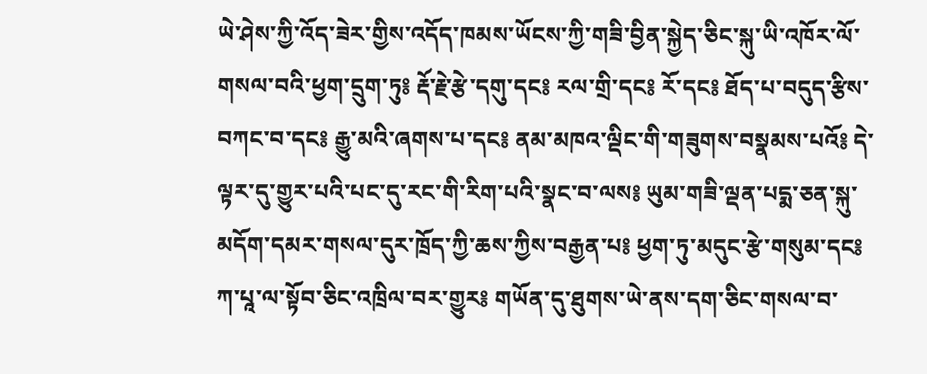ཡེ་ཤེས་ཀྱི་འོད་ཟེར་གྱིས་འདོད་ཁམས་ཡོངས་ཀྱི་གཟི་བྱིན་སྐྱེད་ཅིང་སྐུ་ཡི་འཁོར་ལོ་གསལ་བའི་ཕྱག་དྲུག་ཏུ༔ རྡོ་རྗེ་རྩེ་དགུ་དང༔ རལ་གྲི་དང༔ རོ་དང༔ ཐོད་པ་བདུད་རྩིས་བཀང་བ་དང༔ རྒྱུ་མའི་ཞགས་པ་དང༔ ནམ་མཁའ་ལྡིང་གི་གཟུགས་བསྣམས་པའོ༔ དེ་ལྟར་དུ་གྱུར་པའི་པང་དུ་རང་གི་རིག་པའི་སྣང་བ་ལས༔ ཡུམ་གཟི་ལྡན་པདྨ་ཅན་སྐུ་མདོག་དམར་གསལ་དུར་ཁྲོད་ཀྱི་ཆས་ཀྱིས་བརྒྱན་པ༔ ཕྱག་ཏུ་མདུང་རྩེ་གསུམ་དང༔ ཀ་པཱ་ལ་སྟོབ་ཅིང་འཁྲིལ་བར་གྱུར༔ གཡོན་དུ་ཐུགས་ཡེ་ནས་དག་ཅིང་གསལ་བ་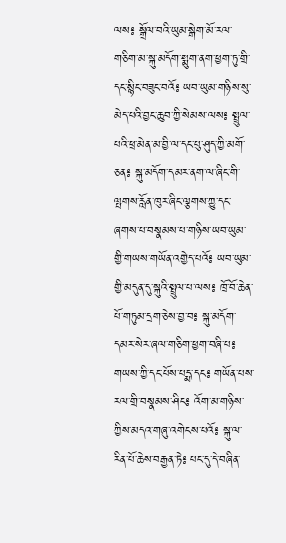ལས༔ སྒྲོལ་བའི་ཡུམ་སྒེག་མོ་རལ་གཅིག་མ་སྐུ་མདོག་སྨུག་ནག་ཕྱག་ཏུ་གྲི་དང་སྙིང་བཟུང་བའོ༔ ཡབ་ཡུམ་གཉིས་སུ་མེད་པའི་བྱང་ཆུབ་ཀྱི་སེམས་ལས༔ སྤྲུལ་པའི་ཕྲ་མེན་མ་བྱི་ལ་དང་པུ་ཤུད་ཀྱི་མགོ་ཅན༔ སྐུ་མདོག་དམར་ནག་ལ་ཞིང་གི་ལྤགས་རློན་ཁུར་ཞིང་ལྕགས་ཀྱུ་དང་ཞགས་པ་བསྣམས་པ་གཉིས་ཡབ་ཡུམ་གྱི་གཡས་གཡོན་འགྱེད་པའོ༔ ཡབ་ཡུམ་གྱི་མདུན་དུ་སྐུའི་སྤྲུལ་པ་ལས༔ ཁྲོ་བོ་ཆེན་པོ་གཏུམ་དྲག་ཅེས་བྱ་བ༔ སྐུ་མདོག་དམར་སེར་ཞལ་གཅིག་ཕྱག་བཞི་པ༔ གཡས་ཀྱི་དང་པོས་པདྨ་དང༔ གཡོན་པས་རལ་གྲི་བསྣམས་ཤིང༔ འོག་མ་གཉིས་ཀྱིས་མདའ་གཞུ་འགེངས་པའོ༔ སྐུ་ལ་རིན་པོ་ཆེས་བརྒྱན་ཏེ༔ པང་དུ་དེ་བཞིན་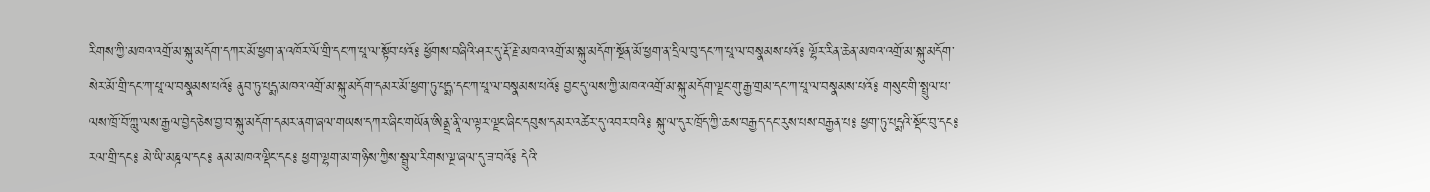རིགས་ཀྱི་མཁའ་འགྲོ་མ་སྐུ་མདོག་དཀར་མོ་ཕྱག་ན་འཁོར་ལོ་གྲི་དང་ཀ་པཱ་ལ་སྟོབ་པའོ༔ ཕྱོགས་བཞིའི་ཤར་དུ་རྡོ་རྗེ་མཁའ་འགྲོ་མ་སྐུ་མདོག་སྔོན་མོ་ཕྱག་ན་དྲིལ་བུ་དང་ཀ་པཱ་ལ་བསྣམས་པའོ༔ ལྷོར་རིན་ཆེན་མཁའ་འགྲོ་མ་སྐུ་མདོག་སེར་མོ་གྲི་དང་ཀ་པཱ་ལ་བསྣམས་པའོ༔ ནུབ་ཏུ་པདྨ་མཁའ་འགྲོ་མ་སྐུ་མདོག་དམར་མོ་ཕྱག་ཏུ་པདྨ་དང་ཀ་པཱ་ལ་བསྣམས་པའོ༔ བྱང་དུ་ལས་ཀྱི་མཁའ་འགྲོ་མ་སྐུ་མདོག་ལྗང་གུ་རྒྱ་གྲམ་དང་ཀ་པཱ་ལ་བསྣམས་པའོ༔ གསུང་གི་སྤྲུལ་པ་ལས་ཁྲོ་བོ་ཀླུ་ལས་རྒྱལ་བྱེད་ཅེས་བྱ་བ་སྐུ་མདོག་དམར་ནག་ཞལ་གཡས་དཀར་ཞིང་གཡོན་ཨིནྡྲ་ནཱི་ལ་ལྟར་ལྗང་ཞིང་དབུས་དམར་འཚེར་དུ་འབར་བའི༔ སྐུ་ལ་དུར་ཁྲོད་ཀྱི་ཆས་བརྒྱད་དང་རུས་པས་བརྒྱན་པ༔ ཕྱག་ཏུ་པདྨའི་སྡོང་བུ་དང༔ རལ་གྲི་དང༔ མེ་ཡི་མཎྜལ་དང༔ ནམ་མཁའ་ལྡིང་དང༔ ཕྱག་ལྷག་མ་གཉིས་ཀྱིས་སྦྲུལ་རིགས་ལྔ་ཞལ་དུ་ཟ་བའོ༔ དེའི་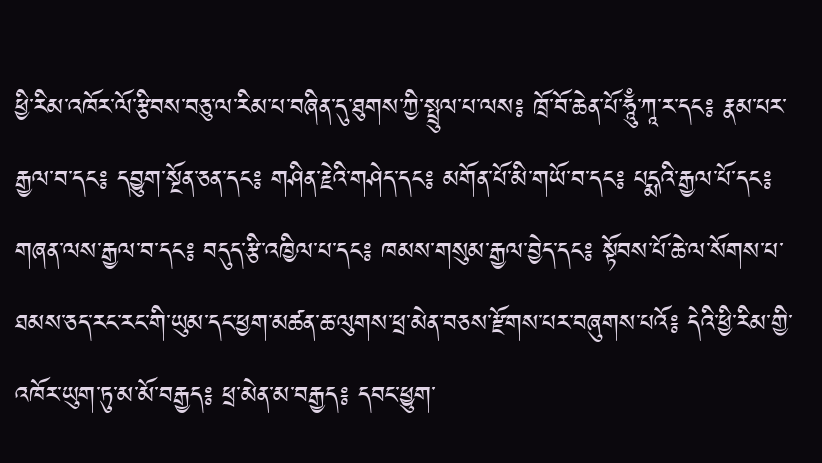ཕྱི་རིམ་འཁོར་ལོ་རྩིབས་བཅུ་ལ་རིམ་པ་བཞིན་དུ་ཐུགས་ཀྱི་སྤྲུལ་པ་ལས༔ ཁྲོ་བོ་ཆེན་པོ་ཧཱུྃ་ཀཱ་ར་དང༔ རྣམ་པར་རྒྱལ་བ་དང༔ དབྱུག་སྔོན་ཅན་དང༔ གཤིན་རྗེའི་གཤེད་དང༔ མགོན་པོ་མི་གཡོ་བ་དང༔ པདྨའི་རྒྱལ་པོ་དང༔ གཞན་ལས་རྒྱལ་བ་དང༔ བདུད་རྩི་འཁྱིལ་པ་དང༔ ཁམས་གསུམ་རྒྱལ་བྱེད་དང༔ སྟོབས་པོ་ཆེ་ལ་སོགས་པ་ཐམས་ཅད་རང་རང་གི་ཡུམ་དང་ཕྱག་མཚན་ཆ་ལུགས་ཕྲ་མེན་བཅས་རྫོགས་པར་བཞུགས་པའོ༔ དེའི་ཕྱི་རིམ་གྱི་འཁོར་ཡུག་ཏུ་མ་མོ་བརྒྱད༔ ཕྲ་མེན་མ་བརྒྱད༔ དབང་ཕྱུག་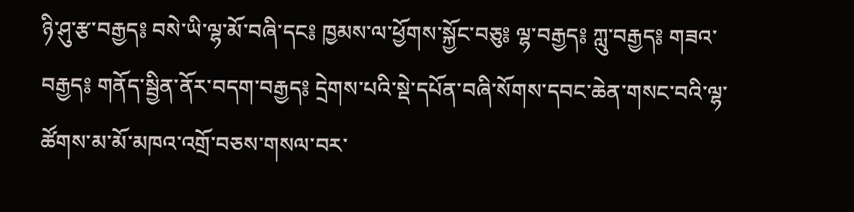ཉི་ཤུ་རྩ་བརྒྱད༔ བསེ་ཡི་ལྷ་མོ་བཞི་དང༔ ཁྱམས་ལ་ཕྱོགས་སྐྱོང་བཅུ༔ ལྷ་བརྒྱད༔ ཀླུ་བརྒྱད༔ གཟའ་བརྒྱད༔ གནོད་སྦྱིན་ནོར་བདག་བརྒྱད༔ དྲེགས་པའི་སྡེ་དཔོན་བཞི་སོགས་དབང་ཆེན་གསང་བའི་ལྷ་ཚོགས་མ་མོ་མཁའ་འགྲོ་བཅས་གསལ་བར་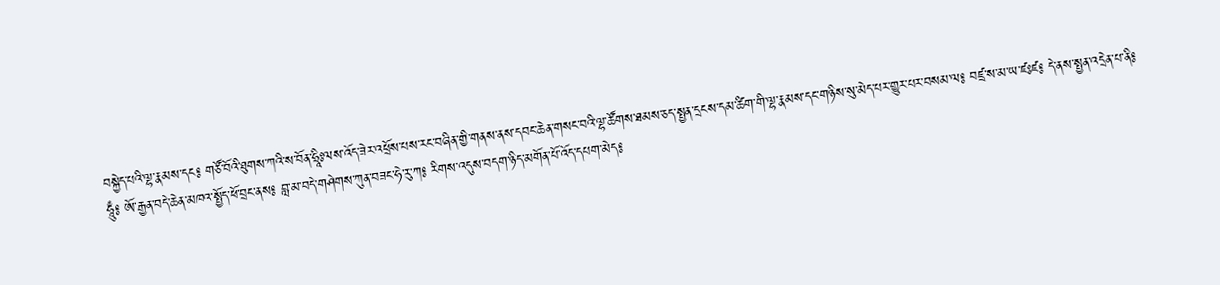བསྐྱེད་པའི་ལྷ་རྣམས་དང༔ གཙོ་བོའི་ཐུགས་ཀའི་ས་བོན་ཧྲཱིཿལས་འོད་ཟེར་འཕྲོས་པས་རང་བཞིན་གྱི་གནས་ནས་དབང་ཆེན་གསང་བའི་ལྷ་ཚོགས་ཐམས་ཅད་སྤྱན་དྲངས་དམ་ཚིག་གི་ལྷ་རྣམས་དང་གཉིས་སུ་མེད་པར་གྱུར་པར་བསམ་ལ༔ བཛྲ་ས་མ་ཡ་ཛཿཛ༔ དེ་ནས་སྤྱན་འདྲེན་པ་ནི༔ ཧཱུྃ༔ ཨོ་རྒྱན་བདེ་ཆེན་མཁའ་སྤྱོད་ཕོ་བྲང་ནས༔ བླ་མ་བདེ་གཤེགས་ཀུན་བཟང་ཧེ་རུ་ཀ༔ རིགས་འདུས་བདག་ཉིད་མགོན་པོ་འོད་དཔག་མེད༔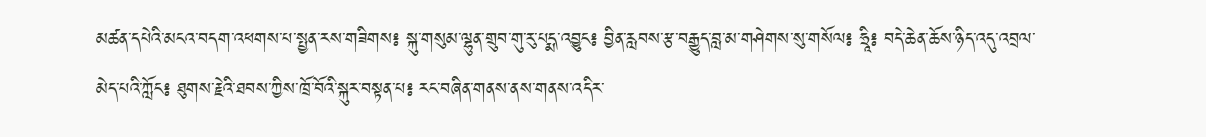མཚན་དཔེའི་མངའ་བདག་འཕགས་པ་སྤྱན་རས་གཟིགས༔ སྐུ་གསུམ་ལྷུན་གྲུབ་གུ་རུ་པདྨ་འབྱུང༔ བྱིན་རླབས་རྩ་བརྒྱུད་བླ་མ་གཤེགས་སུ་གསོལ༔ ཧྲཱི༔ བདེ་ཆེན་ཆོས་ཉིད་འདུ་འབྲལ་མེད་པའི་ཀློང༔ ཐུགས་རྗེའི་ཐབས་ཀྱིས་ཁྲོ་བོའི་སྐུར་བསྟན་པ༔ རང་བཞིན་གནས་ནས་གནས་འདིར་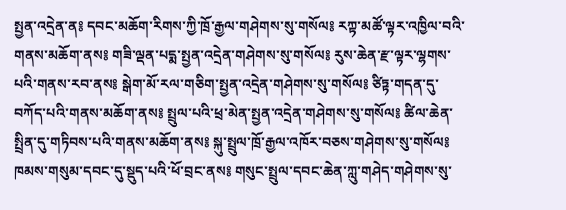སྤྱན་འདྲེན་ན༔ དབང་མཆོག་རིགས་ཀྱི་ཁྲོ་རྒྱལ་གཤེགས་སུ་གསོལ༔ རཀྟ་མཚོ་ལྟར་འཁྱིལ་བའི་གནས་མཆོག་ནས༔ གཟི་ལྡན་པདྨ་སྤྱན་འདྲེན་གཤེགས་སུ་གསོལ༔ རུས་ཆེན་རྫ་ལྟར་ལྷགས་པའི་གནས་རབ་ནས༔ སྒེག་མོ་རལ་གཅིག་སྤྱན་འདྲེན་གཤེགས་སུ་གསོལ༔ ཙིཏྟ་གདན་དུ་བཀོད་པའི་གནས་མཆོག་ནས༔ སྤྲུལ་པའི་ཕྲ་མེན་སྤྱན་འདྲེན་གཤེགས་སུ་གསོལ༔ ཚིལ་ཆེན་སྤྲིན་དུ་གཏིབས་པའི་གནས་མཆོག་ནས༔ སྐུ་སྤྲུལ་ཁྲོ་རྒྱལ་འཁོར་བཅས་གཤེགས་སུ་གསོལ༔ ཁམས་གསུམ་དབང་དུ་སྡུད་པའི་ཕོ་བྲང་ནས༔ གསུང་སྤྲུལ་དབང་ཆེན་ཀླུ་གཤེད་གཤེགས་སུ་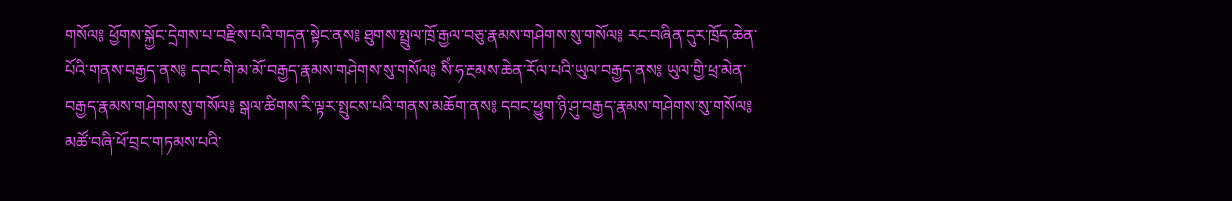གསོལ༔ ཕྱོགས་སྐྱོང་དྲེགས་པ་བརྫིས་པའི་གདན་སྟེང་ནས༔ ཐུགས་སྤྲུལ་ཁྲོ་རྒྱལ་བཅུ་རྣམས་གཤེགས་སུ་གསོལ༔ རང་བཞིན་དུར་ཁྲོད་ཆེན་པོའི་གནས་བརྒྱད་ནས༔ དབང་གི་མ་མོ་བརྒྱད་རྣམས་གཤེགས་སུ་གསོལ༔ སིཾ་ཧ་རྔམས་ཆེན་རོལ་པའི་ཡུལ་བརྒྱད་ནས༔ ཡུལ་གྱི་ཕྲ་མེན་བརྒྱད་རྣམས་གཤེགས་སུ་གསོལ༔ སྒལ་ཚིགས་རི་ལྟར་སྤུངས་པའི་གནས་མཆོག་ནས༔ དབང་ཕྱུག་ཉི་ཤུ་བརྒྱད་རྣམས་གཤེགས་སུ་གསོལ༔ མཚོ་བཞི་ཕོ་བྲང་གཏམས་པའི་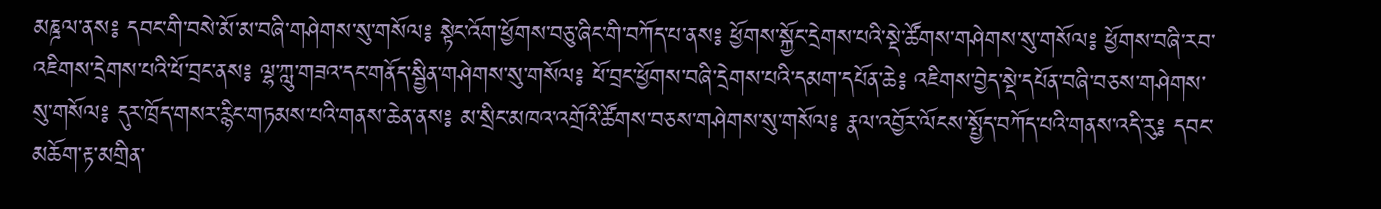མཎྜལ་ནས༔ དབང་གི་བསེ་མོ་མ་བཞི་གཤེགས་སུ་གསོལ༔ སྟེང་འོག་ཕྱོགས་བཅུ་ཞིང་གི་བཀོད་པ་ནས༔ ཕྱོགས་སྐྱོང་དྲེགས་པའི་སྡེ་ཚོགས་གཤེགས་སུ་གསོལ༔ ཕྱོགས་བཞི་རབ་འཇིགས་དྲེགས་པའི་ཕོ་བྲང་ནས༔ ལྷ་ཀླུ་གཟའ་དང་གནོད་སྦྱིན་གཤེགས་སུ་གསོལ༔ ཕོ་བྲང་ཕྱོགས་བཞི་དྲེགས་པའི་དམག་དཔོན་ཆེ༔ འཇིགས་བྱེད་སྡེ་དཔོན་བཞི་བཅས་གཤེགས་སུ་གསོལ༔ དུར་ཁྲོད་གསར་རྙིང་གཏམས་པའི་གནས་ཆེན་ནས༔ མ་སྲིང་མཁའ་འགྲོའི་ཚོགས་བཅས་གཤེགས་སུ་གསོལ༔ རྣལ་འབྱོར་ལོངས་སྤྱོད་བཀོད་པའི་གནས་འདི་རུ༔ དབང་མཆོག་རྟ་མགྲིན་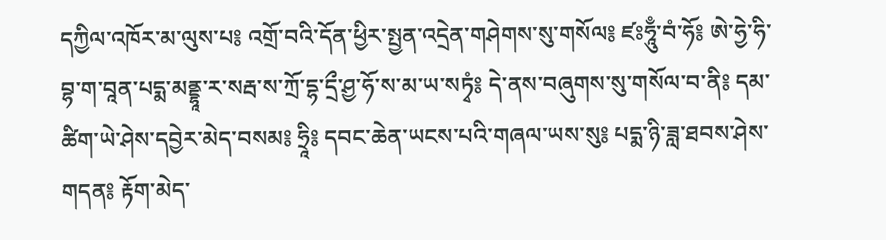དཀྱིལ་འཁོར་མ་ལུས་པ༔ འགྲོ་བའི་དོན་ཕྱིར་སྤྱན་འདྲེན་གཤེགས་སུ་གསོལ༔ ཛཿཧཱུྃ་བཾ་ཧོ༔ ཨེ་ཧྱེ་ཧི་བྷ་ག་བཱན་པདྨ་མནྡྷཱ་ར་སརྦ་ས་ཀྲོ་དྷ་དྲྀ་ཤྱ་ཧོ་ས་མ་ཡ་སཏྭཾ༔ དེ་ནས་བཞུགས་སུ་གསོལ་བ་ནི༔ དམ་ཚིག་ཡེ་ཤེས་དབྱེར་མེད་བསམ༔ ཧྲཱི༔ དབང་ཆེན་ཡངས་པའི་གཞལ་ཡས་སུ༔ པདྨ་ཉི་ཟླ་ཐབས་ཤེས་གདན༔ རྟོག་མེད་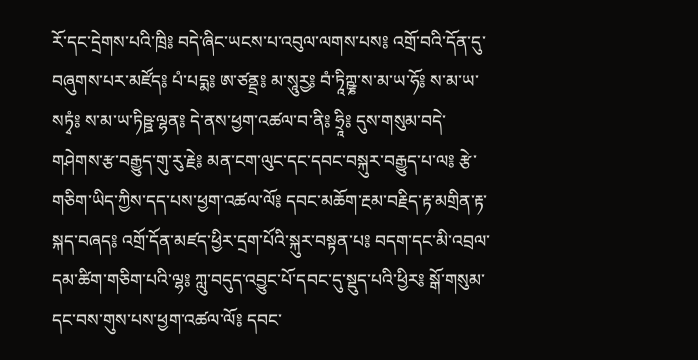རོ་དང་དྲེགས་པའི་ཁྲི༔ བདེ་ཞིང་ཡངས་པ་འབུལ་ལགས་པས༔ འགྲོ་བའི་དོན་དུ་བཞུགས་པར་མཛོད༔ པཾ་པདྨ༔ ཨ་ཙནྡྲ༔ མ་སཱུརྱ༔ བཾ་ཏཱིཀྵྞ་ས་མ་ཡ་ཧོ༔ ས་མ་ཡ་སཏྭཾ༔ ས་མ་ཡ་ཏིཥྛ་ལྷན༔ དེ་ནས་ཕྱག་འཚལ་བ་ནི༔ ཧྲཱི༔ དུས་གསུམ་བདེ་གཤེགས་རྩ་བརྒྱུད་གུ་རུ་རྗེ༔ མན་ངག་ལུང་དང་དབང་བསྐུར་བརྒྱུད་པ་ལ༔ རྩེ་གཅིག་ཡིད་ཀྱིས་དད་པས་ཕྱག་འཚལ་ལོ༔ དབང་མཆོག་རྔམ་བརྗིད་རྟ་མགྲིན་རྟ་སྐད་བཞད༔ འགྲོ་དོན་མཛད་ཕྱིར་དྲག་པོའི་སྐུར་བསྟན་པ༔ བདག་དང་མི་འབྲལ་དམ་ཚིག་གཅིག་པའི་ལྷ༔ ཀླུ་བདུད་འབྱུང་པོ་དབང་དུ་སྡུད་པའི་ཕྱིར༔ སྒོ་གསུམ་དང་བས་གུས་པས་ཕྱག་འཚལ་ལོ༔ དབང་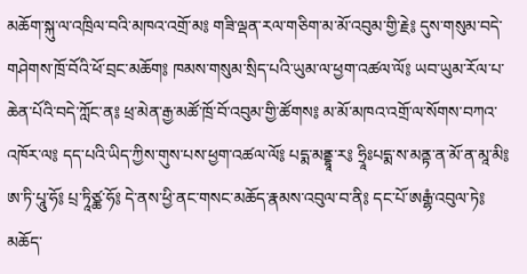མཆོག་སྐུ་ལ་འཁྲིལ་བའི་མཁའ་འགྲོ་མ༔ གཟི་ལྡན་རལ་གཅིག་མ་མོ་འབུམ་གྱི་རྗེ༔ དུས་གསུམ་བདེ་གཤེགས་ཁྲོ་བོའི་ཕོ་བྲང་མཆོག༔ ཁམས་གསུམ་སྲིད་པའི་ཡུམ་ལ་ཕྱག་འཚལ་ལོ༔ ཡབ་ཡུམ་རོལ་པ་ཆེན་པོའི་བདེ་ཀློང་ན༔ ཕྲ་མེན་རྒྱ་མཚོ་ཁྲོ་བོ་འབུམ་གྱི་ཚོགས༔ མ་མོ་མཁའ་འགྲོ་ལ་སོགས་བཀའ་འཁོར་ལ༔ དད་པའི་ཡིད་ཀྱིས་གུས་པས་ཕྱག་འཚལ་ལོ༔ པདྨ་མནྡྷཱ་ར༔ ཧྲཱིཿཔདྨ་ས་མནྟ་ན་མོ་ན་མཱ་མི༔ ཨ་ཏི་པཱུ་ཧོ༔ པྲ་ཏཱིཙྪ་ཧོ༔ དེ་ནས་ཕྱི་ནང་གསང་མཆོད་རྣམས་འབུལ་བ་ནི༔ དང་པོ་ཨརྒྷཾ་འབུལ་ཏེ༔ མཆོད་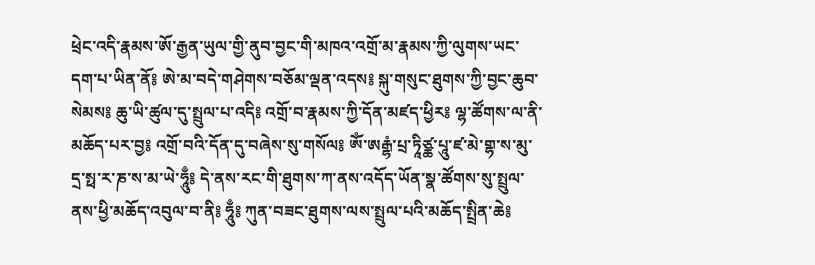ཕྲེང་འདི་རྣམས་ཨོ་རྒྱན་ཡུལ་གྱི་ནུབ་བྱང་གི་མཁའ་འགྲོ་མ་རྣམས་ཀྱི་ལུགས་ཡང་དག་པ་ཡིན་ནོ༔ ཨེ་མ་བདེ་གཤེགས་བཅོམ་ལྡན་འདས༔ སྐུ་གསུང་ཐུགས་ཀྱི་བྱང་ཆུབ་སེམས༔ ཆུ་ཡི་ཚུལ་དུ་སྤྲུལ་པ་འདི༔ འགྲོ་བ་རྣམས་ཀྱི་དོན་མཛད་ཕྱིར༔ ལྷ་ཚོགས་ལ་ནི་མཆོད་པར་བྱ༔ འགྲོ་བའི་དོན་དུ་བཞེས་སུ་གསོལ༔ ཨོཾ་ཨརྒྷཾ་པྲ་ཏཱིཙྪ་པཱུ་ཛ་མེ་གྷ་ས་མུ་དྲ་སྥ་ར་ཎ་ས་མ་ཡེ་ཧཱུྃ༔ དེ་ནས་རང་གི་ཐུགས་ཀ་ནས་འདོད་ཡོན་སྣ་ཚོགས་སུ་སྤྲུལ་ནས་ཕྱི་མཆོད་འབུལ་བ་ནི༔ ཧཱུྃ༔ ཀུན་བཟང་ཐུགས་ལས་སྤྲུལ་པའི་མཆོད་སྤྲིན་ཆེ༔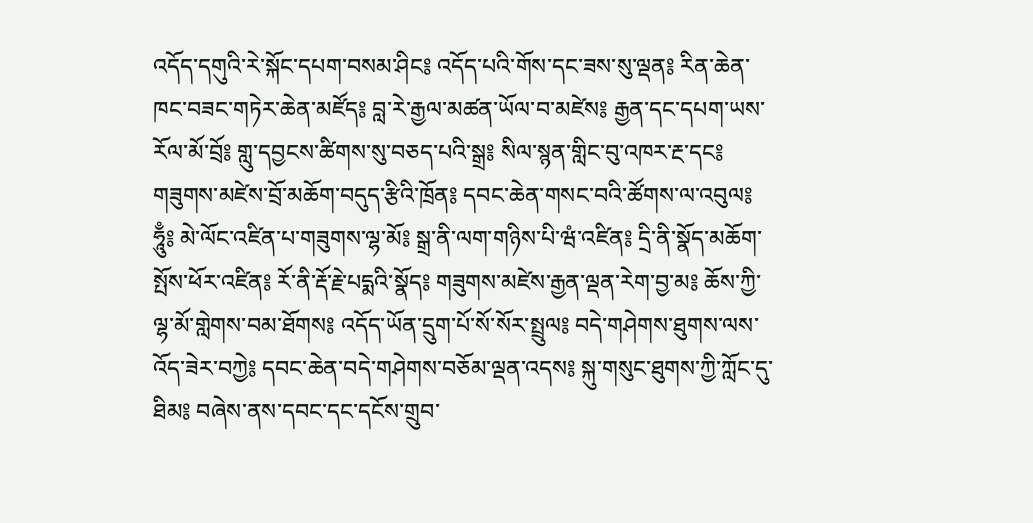འདོད་དགུའི་རེ་སྐོང་དཔག་བསམ་ཤིང༔ འདོད་པའི་གོས་དང་ཟས་སུ་ལྡན༔ རིན་ཆེན་ཁང་བཟང་གཏེར་ཆེན་མཛོད༔ བླ་རེ་རྒྱལ་མཚན་ཡོལ་བ་མཛེས༔ རྒྱན་དང་དཔག་ཡས་རོལ་མོ་བྲོ༔ གླུ་དབྱངས་ཚིགས་སུ་བཅད་པའི་སྒྲ༔ སིལ་སྙན་གླིང་བུ་འཁར་རྔ་དང༔ གཟུགས་མཛེས་བྲོ་མཆོག་བདུད་རྩིའི་ཁྲོན༔ དབང་ཆེན་གསང་བའི་ཚོགས་ལ་འབུལ༔ ཧཱུྃ༔ མེ་ལོང་འཛིན་པ་གཟུགས་ལྷ་མོ༔ སྒྲ་ནི་ལག་གཉིས་པི་ཝཾ་འཛིན༔ དྲི་ནི་སྣོད་མཆོག་སྤོས་ཕོར་འཛིན༔ རོ་ནི་རྡོ་རྗེ་པདྨའི་སྣོད༔ གཟུགས་མཛེས་རྒྱན་ལྡན་རེག་བྱ་མ༔ ཆོས་ཀྱི་ལྷ་མོ་གླེགས་བམ་ཐོགས༔ འདོད་ཡོན་དྲུག་པོ་སོ་སོར་སྤྲུལ༔ བདེ་གཤེགས་ཐུགས་ལས་འོད་ཟེར་བཀྱེ༔ དབང་ཆེན་བདེ་གཤེགས་བཅོམ་ལྡན་འདས༔ སྐུ་གསུང་ཐུགས་ཀྱི་ཀློང་དུ་ཐིམ༔ བཞེས་ནས་དབང་དང་དངོས་གྲུབ་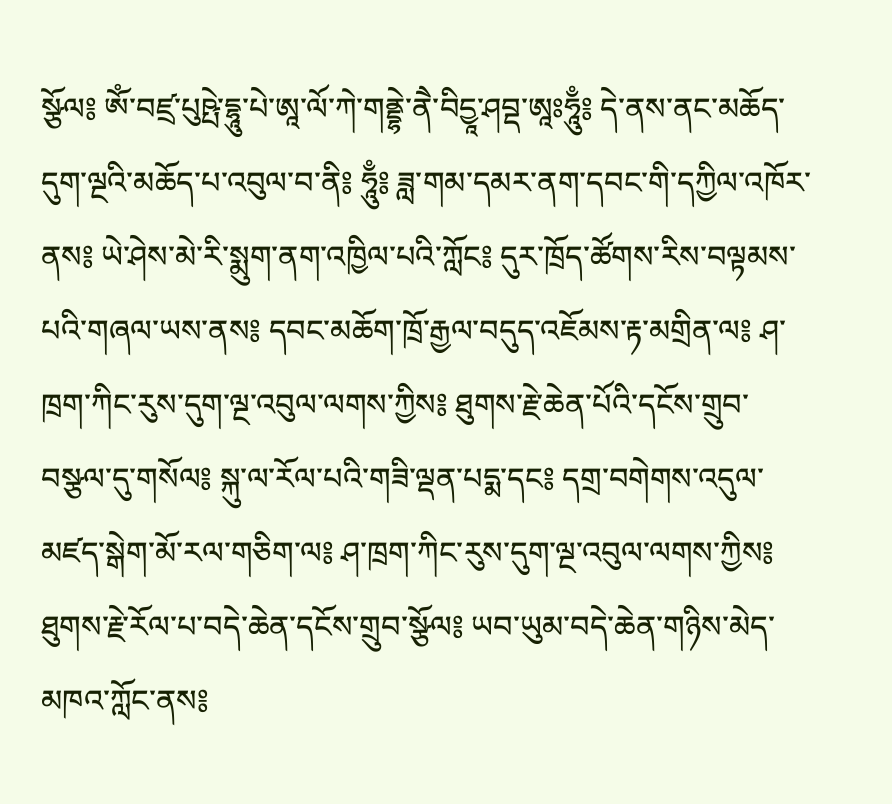སྩོལ༔ ཨོཾ་བཛྲ་པུཥྤེ་དྷཱུ་པེ་ཨཱ་ལོ་ཀེ་གནྡྷེ་ནཻ་བིདྱཱ་ཤབྡ་ཨཱཿཧཱུྃ༔ དེ་ནས་ནང་མཆོད་དུག་ལྔའི་མཆོད་པ་འབུལ་བ་ནི༔ ཧཱུྃ༔ ཟླ་གམ་དམར་ནག་དབང་གི་དཀྱིལ་འཁོར་ནས༔ ཡེ་ཤེས་མེ་རི་སྨུག་ནག་འཁྱིལ་པའི་ཀློང༔ དུར་ཁྲོད་ཚོགས་རིས་བལྟམས་པའི་གཞལ་ཡས་ནས༔ དབང་མཆོག་ཁྲོ་རྒྱལ་བདུད་འཇོམས་རྟ་མགྲིན་ལ༔ ཤ་ཁྲག་ཀིང་རུས་དུག་ལྔ་འབུལ་ལགས་ཀྱིས༔ ཐུགས་རྗེ་ཆེན་པོའི་དངོས་གྲུབ་བསྩལ་དུ་གསོལ༔ སྐུ་ལ་རོལ་པའི་གཟི་ལྡན་པདྨ་དང༔ དགྲ་བགེགས་འདུལ་མཛད་སྒེག་མོ་རལ་གཅིག་ལ༔ ཤ་ཁྲག་ཀིང་རུས་དུག་ལྔ་འབུལ་ལགས་ཀྱིས༔ ཐུགས་རྗེ་རོལ་པ་བདེ་ཆེན་དངོས་གྲུབ་སྩོལ༔ ཡབ་ཡུམ་བདེ་ཆེན་གཉིས་མེད་མཁའ་ཀློང་ནས༔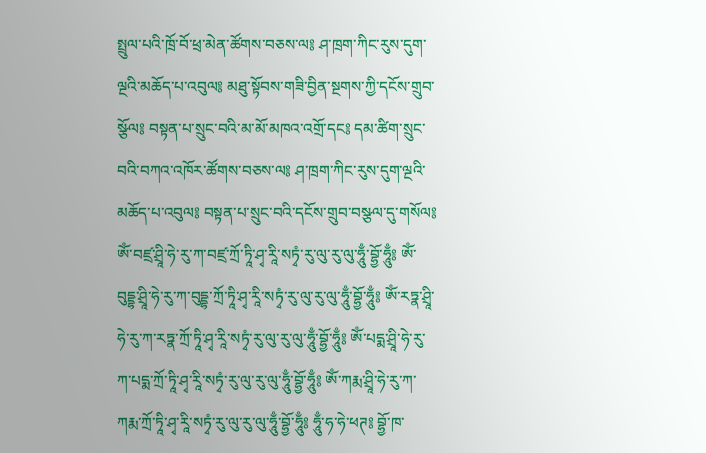སྤྲུལ་པའི་ཁྲོ་བོ་ཕྲ་མེན་ཚོགས་བཅས་ལ༔ ཤ་ཁྲག་ཀིང་རུས་དུག་ལྔའི་མཆོད་པ་འབུལ༔ མཐུ་སྟོབས་གཟི་བྱིན་སྔགས་ཀྱི་དངོས་གྲུབ་སྩོལ༔ བསྟན་པ་སྲུང་བའི་མ་མོ་མཁའ་འགྲོ་དང༔ དམ་ཚིག་སྲུང་བའི་བཀའ་འཁོར་ཚོགས་བཅས་ལ༔ ཤ་ཁྲག་ཀིང་རུས་དུག་ལྔའི་མཆོད་པ་འབུལ༔ བསྟན་པ་སྲུང་བའི་དངོས་གྲུབ་བསྩལ་དུ་གསོལ༔ ཨོཾ་བཛྲ་ཤྲཱི་ཧེ་རུ་ཀ་བཛྲ་ཀྲོ་ཏཱི་ཤྭ་རཱི་སཏྭཾ་རུ་ལུ་རུ་ལུ་ཧཱུྃ་བྷྱོ་ཧཱུྃ༔ ཨོཾ་བུདྡྷ་ཤྲཱི་ཧེ་རུ་ཀ་བུདྡྷ་ཀྲོ་ཏཱི་ཤྭ་རཱི་སཏྭཾ་རུ་ལུ་རུ་ལུ་ཧཱུྃ་བྷྱོ་ཧཱུྃ༔ ཨོཾ་རཏྣ་ཤྲཱི་ཧེ་རུ་ཀ་རཏྣ་ཀྲོ་ཏཱི་ཤྭ་རཱི་སཏྭཾ་རུ་ལུ་རུ་ལུ་ཧཱུྃ་བྷྱོ་ཧཱུྃ༔ ཨོཾ་པདྨ་ཤྲཱི་ཧེ་རུ་ཀ་པདྨ་ཀྲོ་ཏཱི་ཤྭ་རཱི་སཏྭཾ་རུ་ལུ་རུ་ལུ་ཧཱུྃ་བྷྱོ་ཧཱུྃ༔ ཨོཾ་ཀརྨ་ཤྲཱི་ཧེ་རུ་ཀ་ཀརྨ་ཀྲོ་ཏཱི་ཤྭ་རཱི་སཏྭཾ་རུ་ལུ་རུ་ལུ་ཧཱུྃ་བྷྱོ་ཧཱུྃ༔ ཧཱུྃ་ཧ་ཧེ་ཕཊ༔ བྷྱོ་ཁ་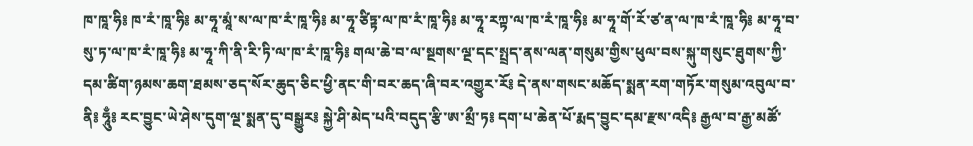ཁ་ཁཱ་ཧི༔ ཁ་རཾ་ཁཱ་ཧི༔ མ་ཧཱ་མཱཾ་ས་ལ་ཁ་རཾ་ཁཱ་ཧི༔ མ་ཧཱ་ཙིཏྟ་ལ་ཁ་རཾ་ཁཱ་ཧི༔ མ་ཧཱ་རཀྟ་ལ་ཁ་རཾ་ཁཱ་ཧི༔ མ་ཧཱ་གོ་རོ་ཙ་ན་ལ་ཁ་རཾ་ཁཱ་ཧི༔ མ་ཧཱ་བ་སུ་ཏ་ལ་ཁ་རཾ་ཁཱ་ཧི༔ མ་ཧཱ་ཀི་ནི་རི་ཏི་ལ་ཁ་རཾ་ཁཱ་ཧི༔ གལ་ཆེ་བ་ལ་སྔགས་ལྔ་དང་སྤྲད་ནས་ལན་གསུམ་གྱིས་ཕུལ་བས་སྐུ་གསུང་ཐུགས་ཀྱི་དམ་ཚིག་ཉམས་ཆག་ཐམས་ཅད་སོར་ཆུད་ཅིང་ཕྱི་ནང་གི་བར་ཆད་ཞི་བར་འགྱུར་རོ༔ དེ་ནས་གསང་མཆོད་སྨན་རག་གཏོར་གསུམ་འབུལ་བ་ནི༔ ཧཱུྃ༔ རང་བྱུང་ཡེ་ཤེས་དུག་ལྔ་སྨན་དུ་བསྒྱུར༔ སྐྱེ་ཤི་མེད་པའི་བདུད་རྩི་ཨ་མྲྀ་ཏ༔ དག་པ་ཆེན་པོ་རྨད་བྱུང་དམ་རྫས་འདི༔ རྒྱལ་བ་རྒྱ་མཚོ་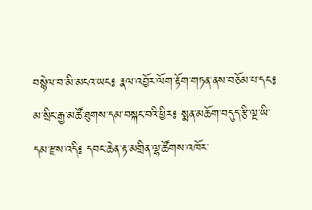བསྙེལ་བ་མི་མངའ་ཡང༔ རྣལ་འབྱོར་ལོག་རྟོག་གཏན་ནས་བཅོམ་པ་དང༔ མ་སྲིང་རྒྱ་མཚོ་ཐུགས་དམ་བསྐང་བའི་ཕྱིར༔ སྨན་མཆོག་བདུད་རྩི་ལྔ་ཡི་དམ་རྫས་འདི༔ དབང་ཆེན་རྟ་མགྲིན་ལྷ་ཚོགས་འཁོར་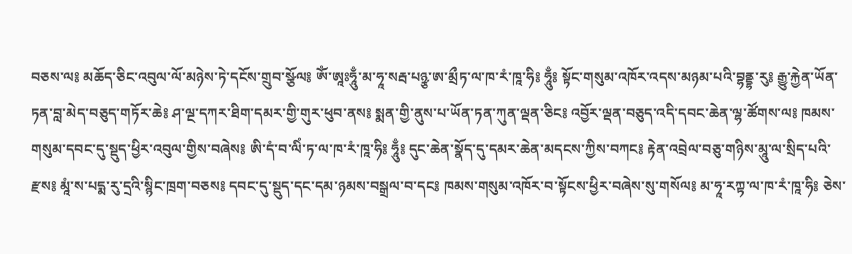བཅས་ལ༔ མཆོད་ཅིང་འབུལ་ལོ་མཉེས་ཏེ་དངོས་གྲུབ་སྩོལ༔ ཨོཾ་ཨཱཿཧཱུྃ་མ་ཧཱ་སརྦ་པཉྩ་ཨ་མྲྀཏ་ལ་ཁ་རཾ་ཁཱ་ཧི༔ ཧཱུྃ༔ སྟོང་གསུམ་འཁོར་འདས་མཉམ་པའི་བྷནྡྷ་རུ༔ རྒྱུ་རྐྱེན་ཡོན་ཏན་བླ་མེད་བཅུད་གཏོར་ཆེ༔ ཤ་ལྔ་དཀར་ཐིག་དམར་གྱི་གུར་ཕུབ་ནས༔ སྨན་གྱི་ནུས་པ་ཡོན་ཏན་ཀུན་ལྡན་ཅིང༔ འབྱོར་ལྡན་བཅུད་འདི་དབང་ཆེན་ལྷ་ཚོགས་ལ༔ ཁམས་གསུམ་དབང་དུ་སྡུད་ཕྱིར་འབུལ་གྱིས་བཞེས༔ ཨི་དཾ་བ་ལིཾ་ཏ་ལ་ཁ་རཾ་ཁཱ་ཧི༔ ཧཱུྃ༔ དུང་ཆེན་སྣོད་དུ་དམར་ཆེན་མདངས་ཀྱིས་བཀང༔ རྟེན་འབྲེལ་བཅུ་གཉིས་མཱུ་ལ་སྲིད་པའི་རྫས༔ མཱཾ་ས་པདྨ་རུ་དྲའི་སྙིང་ཁྲག་བཅས༔ དབང་དུ་སྡུད་དང་དམ་ཉམས་བསྒྲལ་བ་དང༔ ཁམས་གསུམ་འཁོར་བ་སྟོངས་ཕྱིར་བཞེས་སུ་གསོལ༔ མ་ཧཱ་རཀྟ་ལ་ཁ་རཾ་ཁཱ་ཧི༔ ཅེས་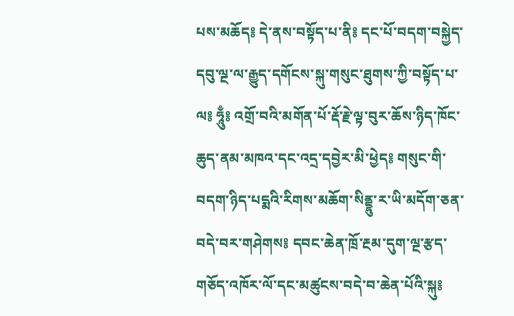པས་མཆོད༔ དེ་ནས་བསྟོད་པ་ནི༔ དང་པོ་བདག་བསྐྱེད་དབུ་ལྔ་ལ་རྒྱུད་དགོངས་སྐུ་གསུང་ཐུགས་ཀྱི་བསྟོད་པ་ལ༔ ཧཱུྃ༔ འགྲོ་བའི་མགོན་པོ་རྡོ་རྗེ་ལྟ་བུར་ཆོས་ཉིད་ཁོང་ཆུད་ནམ་མཁའ་དང་འདྲ་དབྱེར་མི་ཕྱེད༔ གསུང་གི་བདག་ཉིད་པདྨའི་རིགས་མཆོག་སིནྡྷུ་ར་ཡི་མདོག་ཅན་བདེ་བར་གཤེགས༔ དབང་ཆེན་ཁྲོ་རྔམ་དུག་ལྔ་རྩད་གཅོད་འཁོར་ལོ་དང་མཚུངས་བདེ་བ་ཆེན་པོའི་སྐུ༔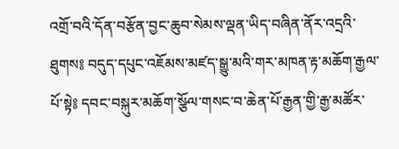འགྲོ་བའི་དོན་བརྩོན་བྱང་ཆུབ་སེམས་ལྡན་ཡིད་བཞིན་ནོར་འདྲའི་ཐུགས༔ བདུད་དཔུང་འཇོམས་མཛད་སྒྱུ་མའི་གར་མཁན་རྟ་མཆོག་རྒྱལ་པོ་སྟེ༔ དབང་བསྐུར་མཆོག་སྩོལ་གསང་བ་ཆེན་པོ་རྒྱན་གྱི་རྒྱ་མཚོར་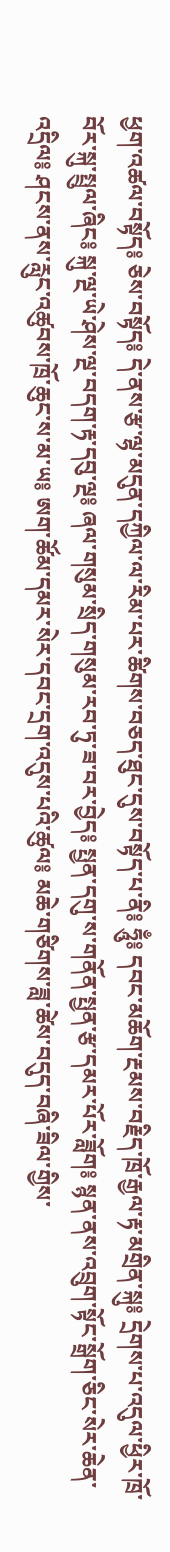ཕྱག་འཚལ་བསྟོད༔ ཅེས་བསྟོད༔ དེ་ནས་རྩ་ལྷ་མདུན་དཀྱིལ་ལ་རིམ་པར་ཚིགས་བཅད་ཐུང་དུས་བསྟོད་པ་ནི༔ ཧཱུྃ༔ དབང་མཆོག་རྔམས་བརྗིད་ཁྲོ་རྒྱལ་རྟ་མགྲིན་སྐུ༔ དྲེགས་པ་འདུལ་ཕྱིར་ཁྲོ་བོར་སྐུ་སྤྲུལ་ཞིང༔ སྐུ་ལྔ་ཡེ་ཤེས་ལྔ་བདག་རྟ་དབུ་ལྔ༔ ཞལ་གསུམ་སྲིད་གསུམ་རབ་ཏུ་ཟ་བར་བྱེད༔ སྤྱན་དགུ་ས་གནོན་སྤྱན་རྩ་དམར་པོར་ཟློག༔ སྙན་ནས་འབྲུག་སྟོང་སྒྲོག་ཅིང་སེར་ཆེན་འདྲིལ༔ ཤངས་ནས་རླུང་འཚུབས་ཁྲོ་ཆུང་ས་མ་ཡ༔ ཨག་ཚོམ་དམར་སེར་དབང་དྲག་འདུས་པའི་ཚུལ༔ མཆེ་གཙིགས་ཟླ་ཚེས་བདུད་བཞི་ཟིལ་གྱིས་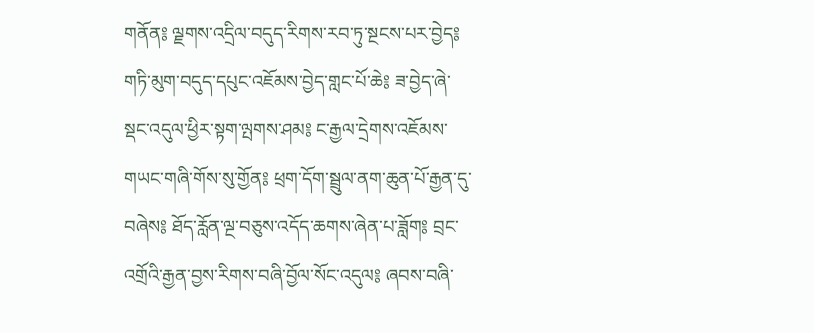གནོན༔ ལྗགས་འདྲིལ་བདུད་རིགས་རབ་ཏུ་སྔངས་པར་བྱེད༔ གཏི་མུག་བདུད་དཔུང་འཇོམས་བྱེད་གླང་པོ་ཆེ༔ ཟ་བྱེད་ཞེ་སྡང་འདུལ་ཕྱིར་སྟག་ལྤགས་ཤམ༔ ང་རྒྱལ་དྲེགས་འཇོམས་གཡང་གཞི་གོས་སུ་གྱོན༔ ཕྲག་དོག་སྦྲུལ་ནག་ཆུན་པོ་རྒྱན་དུ་བཞེས༔ ཐོད་རློན་ལྔ་བཅུས་འདོད་ཆགས་ཞེན་པ་ཟློག༔ བྲང་འགྲོའི་རྒྱན་བྱས་རིགས་བཞི་བྱོལ་སོང་འདུལ༔ ཞབས་བཞི་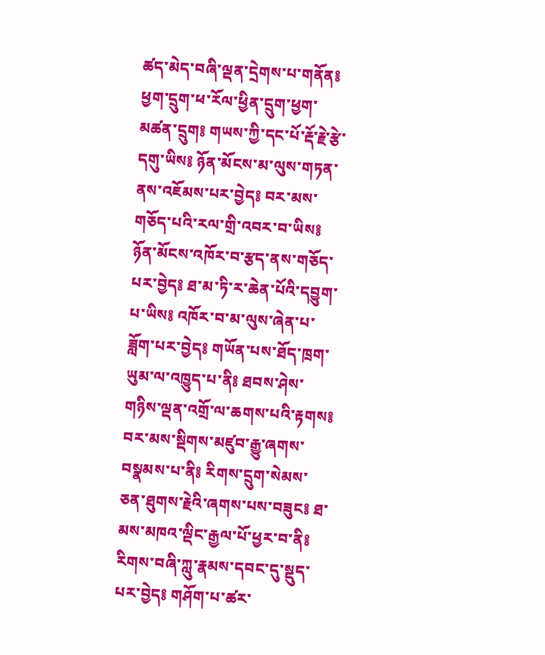ཚད་མེད་བཞི་ལྡན་དྲེགས་པ་གནོན༔ ཕྱག་དྲུག་ཕ་རོལ་ཕྱིན་དྲུག་ཕྱག་མཚན་དྲུག༔ གཡས་ཀྱི་དང་པོ་རྡོ་རྗེ་རྩེ་དགུ་ཡིས༔ ཉོན་མོངས་མ་ལུས་གཏན་ནས་འཇོམས་པར་བྱེད༔ བར་མས་གཅོད་པའི་རལ་གྲི་འབར་བ་ཡིས༔ ཉོན་མོངས་འཁོར་བ་རྩད་ནས་གཅོད་པར་བྱེད༔ ཐ་མ་ཏི་ར་ཆེན་པོའི་དབྱུག་པ་ཡིས༔ འཁོར་བ་མ་ལུས་ཞེན་པ་ཟློག་པར་བྱེད༔ གཡོན་པས་ཐོད་ཁྲག་ཡུམ་ལ་འཁྱུད་པ་ནི༔ ཐབས་ཤེས་གཉིས་ལྡན་འགྲོ་ལ་ཆགས་པའི་རྟགས༔ བར་མས་སྡིགས་མཛུབ་རྒྱུ་ཞགས་བསྣམས་པ་ནི༔ རིགས་དྲུག་སེམས་ཅན་ཐུགས་རྗེའི་ཞགས་པས་བཟུང༔ ཐ་མས་མཁའ་ལྡིང་རྒྱལ་པོ་ཕྱར་བ་ནི༔ རིགས་བཞི་ཀླུ་རྣམས་དབང་དུ་སྡུད་པར་བྱེད༔ གཤོག་པ་ཚར་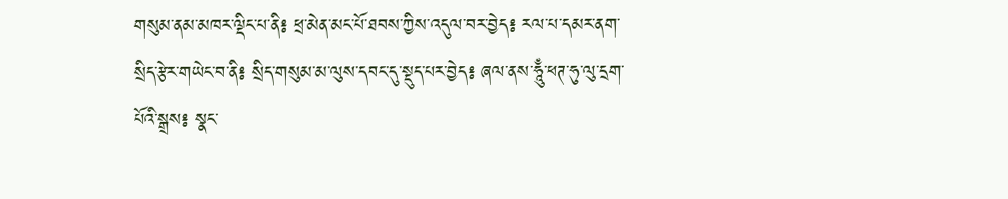གསུམ་ནམ་མཁར་ལྡིང་པ་ནི༔ ཕྲ་མེན་མང་པོ་ཐབས་ཀྱིས་འདུལ་བར་བྱེད༔ རལ་པ་དམར་ནག་སྲིད་རྩེར་གཡེང་བ་ནི༔ སྲིད་གསུམ་མ་ལུས་དབང་དུ་སྡུད་པར་བྱེད༔ ཞལ་ནས་ཧཱུྃ་ཕཊ་ཧུ་ལུ་དྲག་པོའི་སྒྲས༔ སྣང་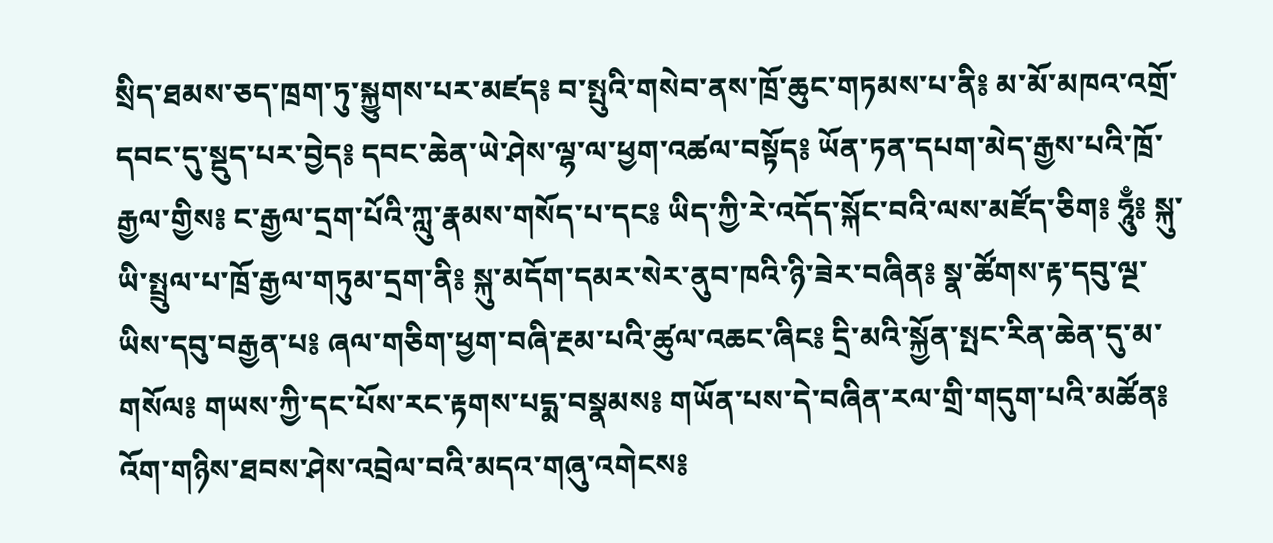སྲིད་ཐམས་ཅད་ཁྲག་ཏུ་སྐྱུགས་པར་མཛད༔ བ་སྤུའི་གསེབ་ནས་ཁྲོ་ཆུང་གཏམས་པ་ནི༔ མ་མོ་མཁའ་འགྲོ་དབང་དུ་སྡུད་པར་བྱེད༔ དབང་ཆེན་ཡེ་ཤེས་ལྷ་ལ་ཕྱག་འཚལ་བསྟོད༔ ཡོན་ཏན་དཔག་མེད་རྒྱས་པའི་ཁྲོ་རྒྱལ་གྱིས༔ ང་རྒྱལ་དྲག་པོའི་ཀླུ་རྣམས་གསོད་པ་དང༔ ཡིད་ཀྱི་རེ་འདོད་སྐོང་བའི་ལས་མཛོད་ཅིག༔ ཧཱུྃ༔ སྐུ་ཡི་སྤྲུལ་པ་ཁྲོ་རྒྱལ་གཏུམ་དྲག་ནི༔ སྐུ་མདོག་དམར་སེར་ནུབ་ཁའི་ཉི་ཟེར་བཞིན༔ སྣ་ཚོགས་རྟ་དབུ་ལྔ་ཡིས་དབུ་བརྒྱན་པ༔ ཞལ་གཅིག་ཕྱག་བཞི་རྔམ་པའི་ཚུལ་འཆང་ཞིང༔ དྲི་མའི་སྐྱོན་སྤང་རིན་ཆེན་དུ་མ་གསོལ༔ གཡས་ཀྱི་དང་པོས་རང་རྟགས་པདྨ་བསྣམས༔ གཡོན་པས་དེ་བཞིན་རལ་གྲི་གདུག་པའི་མཚོན༔ འོག་གཉིས་ཐབས་ཤེས་འབྲེལ་བའི་མདའ་གཞུ་འགེངས༔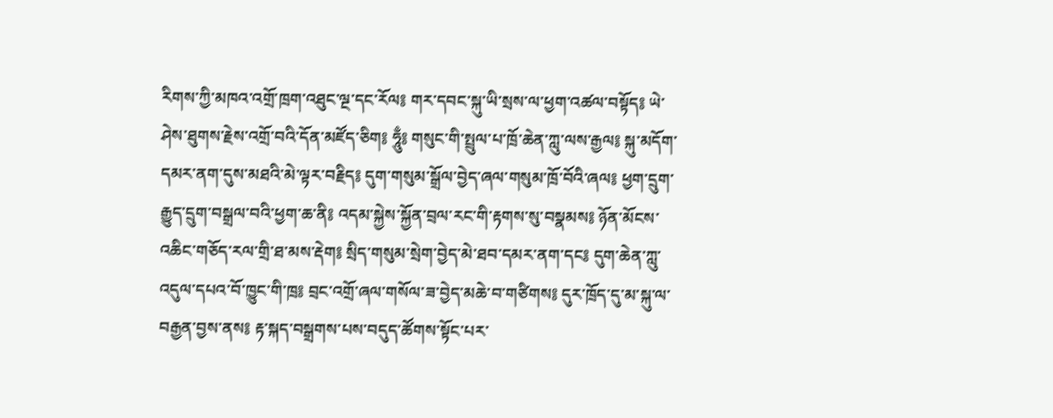རིགས་ཀྱི་མཁའ་འགྲོ་ཁྲག་འཐུང་ལྔ་དང་རོལ༔ གར་དབང་སྐུ་ཡི་སྲས་ལ་ཕྱག་འཚལ་བསྟོད༔ ཡེ་ཤེས་ཐུགས་རྗེས་འགྲོ་བའི་དོན་མཛོད་ཅིག༔ ཧཱུྃ༔ གསུང་གི་སྤྲུལ་པ་ཁྲོ་ཆེན་ཀླུ་ལས་རྒྱལ༔ སྐུ་མདོག་དམར་ནག་དུས་མཐའི་མེ་ལྟར་བརྗིད༔ དུག་གསུམ་སྒྲོལ་བྱེད་ཞལ་གསུམ་ཁྲོ་བོའི་ཞལ༔ ཕྱག་དྲུག་རྒྱུད་དྲུག་བསྒྲལ་བའི་ཕྱག་ཆ་ནི༔ འདམ་སྐྱེས་སྐྱོན་བྲལ་རང་གི་རྟགས་སུ་བསྣམས༔ ཉོན་མོངས་འཆིང་གཅོད་རལ་གྲི་ཐ་མས་རྡེག༔ སྲིད་གསུམ་སྲེག་བྱེད་མེ་ཐབ་དམར་ནག་དང༔ དུག་ཆེན་ཀླུ་འདུལ་དཔའ་བོ་ཁྱུང་གི་ཁྲ༔ བྲང་འགྲོ་ཞལ་གསོལ་ཟ་བྱེད་མཆེ་བ་གཙིགས༔ དུར་ཁྲོད་དུ་མ་སྐུ་ལ་བརྒྱན་བྱས་ནས༔ རྟ་སྐད་བསྒྲགས་པས་བདུད་ཚོགས་སྟོང་པར་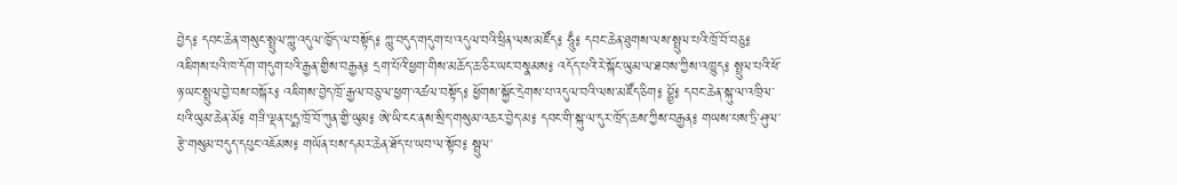བྱེད༔ དབང་ཆེན་གསུང་སྤྲུལ་ཀླུ་འདུལ་ཁྱོད་ལ་བསྟོད༔ ཀླུ་བདུད་གདུག་པ་འདུལ་བའི་ཕྲིན་ལས་མཛོད༔ ཧཱུྃ༔ དབང་ཆེན་ཐུགས་ལས་སྤྲུལ་པའི་ཁྲོ་བོ་བཅུ༔ འཇིགས་པའི་ཁ་དོག་གདུག་པའི་རྒྱན་གྱིས་བརྒྱན༔ དྲག་པོའི་ཕྱག་གིས་མཆོད་ཆ་ཅིར་ཡང་བསྣམས༔ འདོད་པའི་རེ་སྐོང་ཡུམ་ལ་ཐབས་ཀྱིས་འཁྱུད༔ སྤྲུལ་པའི་ཕོ་ཉ་ཡང་སྤྲུལ་བྱེ་བས་བསྐོར༔ འཇིགས་བྱེད་ཁྲོ་རྒྱལ་བཅུ་ལ་ཕྱག་འཚལ་བསྟོད༔ ཕྱོགས་སྐྱོང་དྲེགས་པ་འདུལ་བའི་ལས་མཛོད་ཅིག༔ བྷྱོ༔ དབང་ཆེན་སྐུ་ལ་འཁྲིལ་པའི་ཡུམ་ཆེན་མོ༔ གཟི་ལྡན་པདྨ་ཁྲོ་བོ་ཀུན་གྱི་ཡུམ༔ ཨེ་ཡི་ངང་ནས་སྲིད་གསུམ་འཆར་བྱེད་མ༔ དབང་གི་སྐུ་ལ་དུར་ཁྲོད་ཆས་ཀྱིས་བརྒྱན༔ གཡས་པས་ཏྲི་ཤུལ་རྩེ་གསུམ་བདུད་དཔུང་འཇོམས༔ གཡོན་པས་དམར་ཆེན་ཐོད་པ་ཡབ་ལ་སྟོབ༔ སྦྲུལ་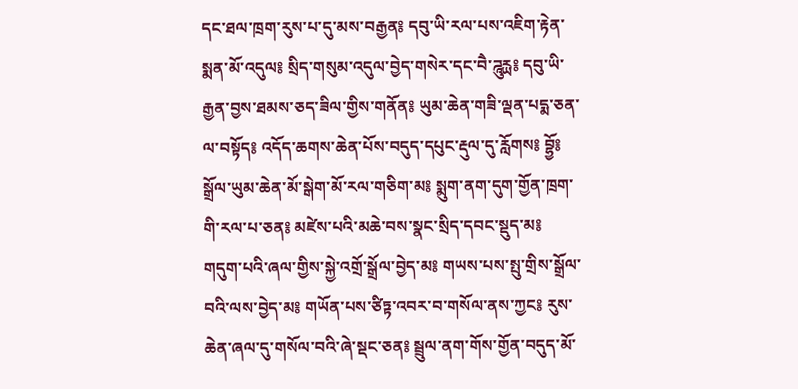དང་ཐལ་ཁྲག་རུས་པ་དུ་མས་བརྒྱན༔ དབུ་ཡི་རལ་པས་འཇིག་རྟེན་སྨན་མོ་འདུལ༔ སྲིད་གསུམ་འདུལ་བྱེད་གསེར་དང་བཻ་ཌཱུརྻ༔ དབུ་ཡི་རྒྱན་བྱས་ཐམས་ཅད་ཟིལ་གྱིས་གནོན༔ ཡུམ་ཆེན་གཟི་ལྡན་པདྨ་ཅན་ལ་བསྟོད༔ འདོད་ཆགས་ཆེན་པོས་བདུད་དཔུང་རྡུལ་དུ་རློགས༔ བྷྱོ༔ སྒྲོལ་ཡུམ་ཆེན་མོ་སྒེག་མོ་རལ་གཅིག་མ༔ སྨུག་ནག་དུག་གྱོན་ཁྲག་གི་རལ་པ་ཅན༔ མཛེས་པའི་མཆེ་བས་སྣང་སྲིད་དབང་སྡུད་མ༔ གདུག་པའི་ཞལ་གྱིས་སྐྱེ་འགྲོ་སྒྲོལ་བྱེད་མ༔ གཡས་པས་སྤུ་གྲིས་སྒྲོལ་བའི་ལས་བྱེད་མ༔ གཡོན་པས་ཙིཏྟ་འབར་བ་གསོལ་ནས་ཀྱང༔ རུས་ཆེན་ཞལ་དུ་གསོལ་བའི་ཞེ་སྡང་ཅན༔ སྦྲུལ་ནག་གོས་གྱོན་བདུད་མོ་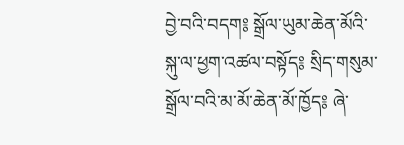བྱེ་བའི་བདག༔ སྒྲོལ་ཡུམ་ཆེན་མོའི་སྐུ་ལ་ཕྱག་འཚལ་བསྟོད༔ སྲིད་གསུམ་སྒྲོལ་བའི་མ་མོ་ཆེན་མོ་ཁྱོད༔ ཞེ་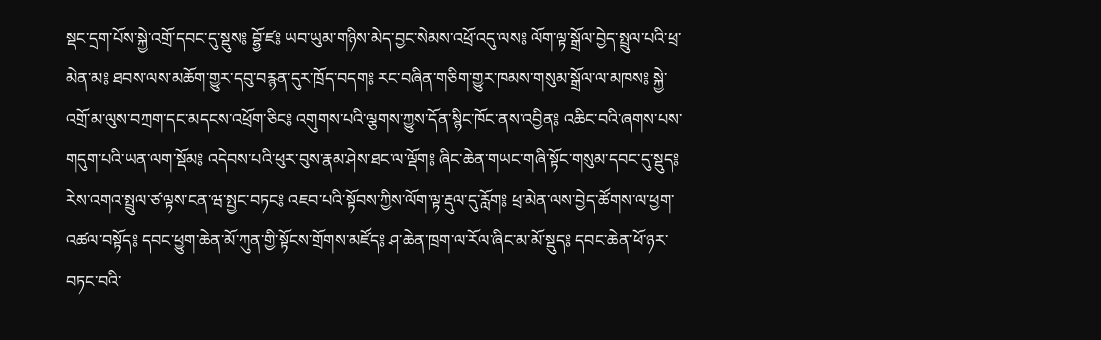སྡང་དྲག་པོས་སྐྱེ་འགྲོ་དབང་དུ་སྡུས༔ བྷྱོ་ཛ༔ ཡབ་ཡུམ་གཉིས་མེད་བྱང་སེམས་འཕྲོ་འདུ་ལས༔ ལོག་ལྟ་སྒྲོལ་བྱེད་སྤྲུལ་པའི་ཕྲ་མེན་མ༔ ཐབས་ལས་མཆོག་གྱུར་དབུ་བརྙན་དུར་ཁྲོད་བདག༔ རང་བཞིན་གཅིག་གྱུར་ཁམས་གསུམ་སྒྲོལ་ལ་མཁས༔ སྐྱེ་འགྲོ་མ་ལུས་བཀྲག་དང་མདངས་འཕྲོག་ཅིང༔ འགུགས་པའི་ལྕགས་ཀྱུས་དོན་སྙིང་ཁོང་ནས་འབྱིན༔ འཆིང་བའི་ཞགས་པས་གདུག་པའི་ཡན་ལག་སྡོམ༔ འདེབས་པའི་ཕུར་བུས་རྣམ་ཤེས་ཐང་ལ་ལྡོག༔ ཞིང་ཆེན་གཡང་གཞི་སྟོང་གསུམ་དབང་དུ་སྡུད༔ རེས་འགའ་སྤྲུལ་ཙ་ལྟས་ངན་ཝ་སྤྱང་བཏང༔ འཇབ་པའི་སྟོབས་ཀྱིས་ལོག་ལྟ་རྡུལ་དུ་རློག༔ ཕྲ་མེན་ལས་བྱེད་ཚོགས་ལ་ཕྱག་འཚལ་བསྟོད༔ དབང་ཕྱུག་ཆེན་མོ་ཀུན་གྱི་སྟོངས་གྲོགས་མཛོད༔ ཤ་ཆེན་ཁྲག་ལ་རོལ་ཞིང་མ་མོ་སྡུད༔ དབང་ཆེན་ཕོ་ཉར་བཏང་བའི་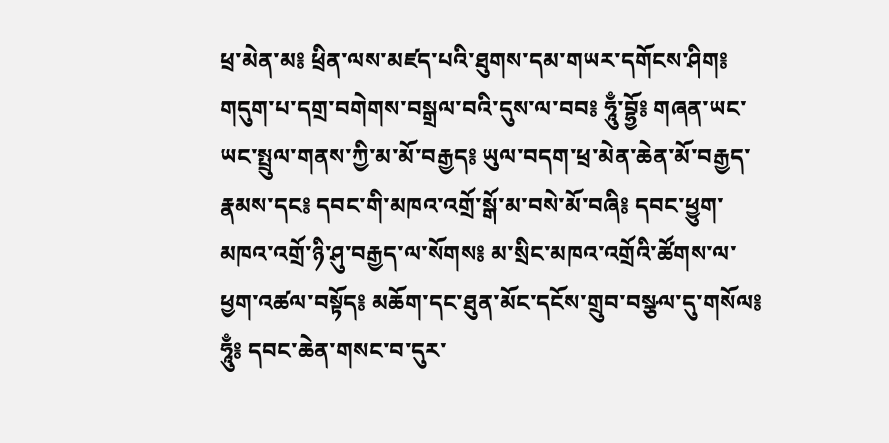ཕྲ་མེན་མ༔ ཕྲིན་ལས་མཛད་པའི་ཐུགས་དམ་གཡར་དགོངས་ཤིག༔ གདུག་པ་དགྲ་བགེགས་བསྒྲལ་བའི་དུས་ལ་བབ༔ ཧཱུྃ་བྷྱོ༔ གཞན་ཡང་ཡང་སྤྲུལ་གནས་ཀྱི་མ་མོ་བརྒྱད༔ ཡུལ་བདག་ཕྲ་མེན་ཆེན་མོ་བརྒྱད་རྣམས་དང༔ དབང་གི་མཁའ་འགྲོ་སྒོ་མ་བསེ་མོ་བཞི༔ དབང་ཕྱུག་མཁའ་འགྲོ་ཉི་ཤུ་བརྒྱད་ལ་སོགས༔ མ་སྲིང་མཁའ་འགྲོའི་ཚོགས་ལ་ཕྱག་འཚལ་བསྟོད༔ མཆོག་དང་ཐུན་མོང་དངོས་གྲུབ་བསྩལ་དུ་གསོལ༔ ཧཱུྃ༔ དབང་ཆེན་གསང་བ་དུར་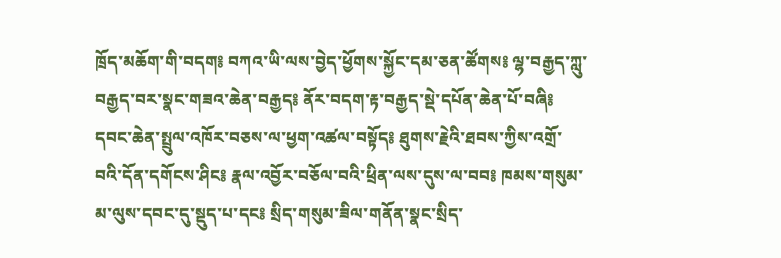ཁྲོད་མཆོག་གི་བདག༔ བཀའ་ཡི་ལས་བྱེད་ཕྱོགས་སྐྱོང་དམ་ཅན་ཚོགས༔ ལྷ་བརྒྱད་ཀླུ་བརྒྱད་བར་སྣང་གཟའ་ཆེན་བརྒྱད༔ ནོར་བདག་རྟ་བརྒྱད་སྡེ་དཔོན་ཆེན་པོ་བཞི༔ དབང་ཆེན་སྤྲུལ་འཁོར་བཅས་ལ་ཕྱག་འཚལ་བསྟོད༔ ཐུགས་རྗེའི་ཐབས་ཀྱིས་འགྲོ་བའི་དོན་དགོངས་ཤིང༔ རྣལ་འབྱོར་བཅོལ་བའི་ཕྲིན་ལས་དུས་ལ་བབ༔ ཁམས་གསུམ་མ་ལུས་དབང་དུ་སྡུད་པ་དང༔ སྲིད་གསུམ་ཟིལ་གནོན་སྣང་སྲིད་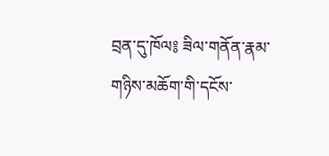བྲན་དུ་ཁོལ༔ ཟིལ་གནོན་རྣམ་གཉིས་མཆོག་གི་དངོས་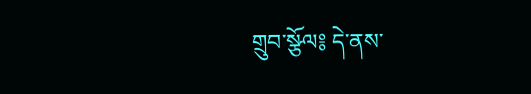གྲུབ་སྩོལ༔ དེ་ནས་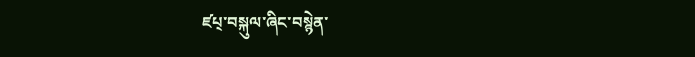ཛཔ྄་བསྐུལ་ཞིང་བསྙེན་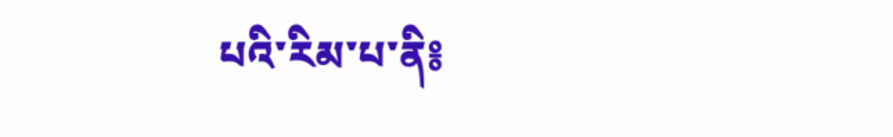པའི་རིམ་པ་ནི༔